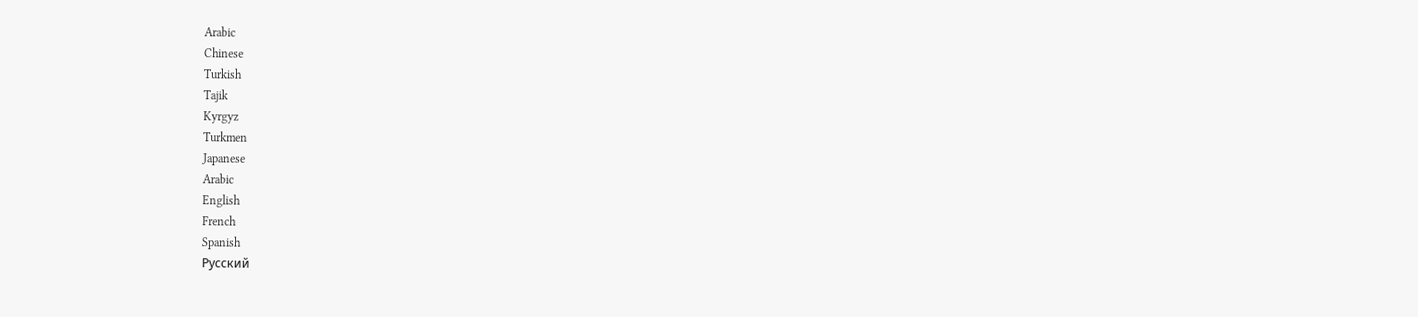Arabic
Chinese
Turkish
Tajik
Kyrgyz
Turkmen
Japanese
Arabic
English
French
Spanish
Русский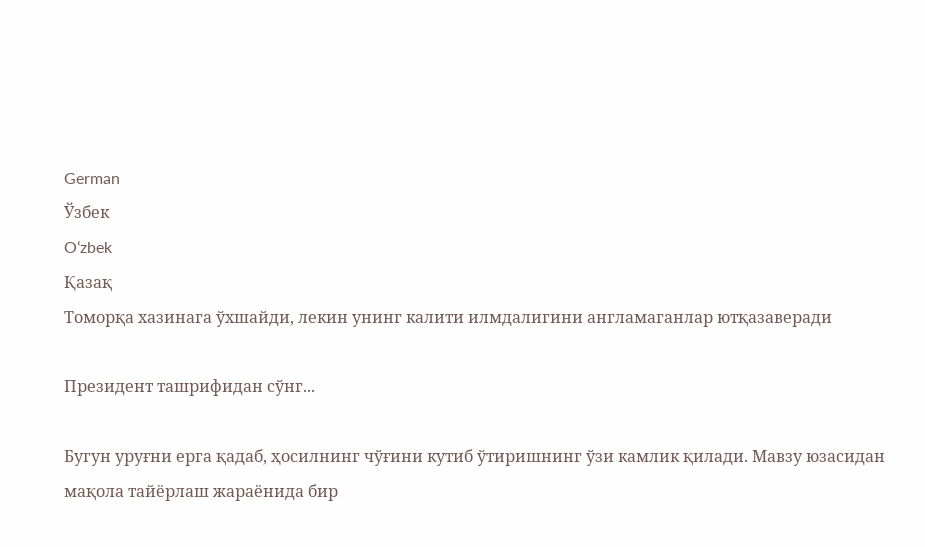German
Ўзбек
Oʻzbek
Қазақ
Томорқа хазинага ўхшайди, лекин унинг калити илмдалигини англамаганлар ютқазаверади

Президент ташрифидан сўнг...

Бугун уруғни ерга қадаб, ҳосилнинг чўғини кутиб ўтиришнинг ўзи камлик қилади. Мавзу юзасидан мақола тайёрлаш жараёнида бир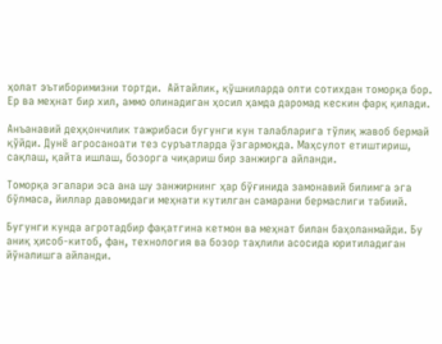ҳолат эътиборимизни тортди.  Айтайлик, қўшниларда олти сотихдан томорқа бор. Ер ва меҳнат бир хил, аммо олинадиган ҳосил ҳамда даромад кескин фарқ қилади.

Анъанавий деҳқончилик тажрибаси бугунги кун талабларига тўлиқ жавоб бермай қўйди. Дунё агросаноати тез суръатларда ўзгармоқда. Маҳсулот етиштириш, сақлаш, қайта ишлаш, бозорга чиқариш бир занжирга айланди.

Томорқа эгалари эса ана шу занжирнинг ҳар бўғинида замонавий билимга эга бўлмаса, йиллар давомидаги меҳнати кутилган самарани бермаслиги табиий.

Бугунги кунда агротадбир фақатгина кетмон ва меҳнат билан баҳоланмайди. Бу аниқ ҳисоб-китоб, фан, технология ва бозор таҳлили асосида юритиладиган йўналишга айланди.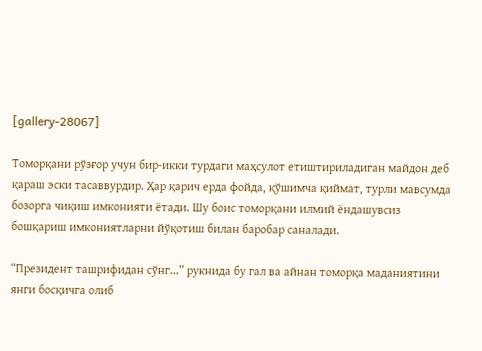[gallery-28067]

Томорқани рўзғор учун бир-икки турдаги маҳсулот етиштириладиган майдон деб қараш эски тасаввурдир. Ҳар қарич ерда фойдa, қўшимча қиймат, турли мавсумда бозорга чиқиш имконияти ётади. Шу боис томорқани илмий ёндашувсиз бошқариш имкониятларни йўқотиш билан баробар саналади.

“Президент ташрифидан сўнг...” рукнида бу гал ва айнан томорқа маданиятини янги босқичга олиб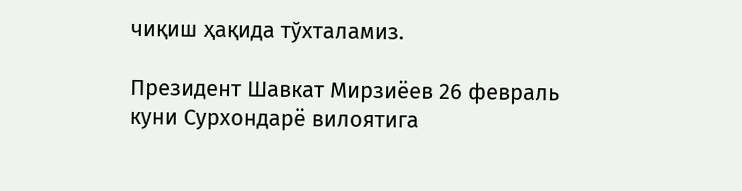чиқиш ҳақида тўхталамиз.

Президент Шавкат Мирзиёев 26 февраль куни Сурхондарё вилоятига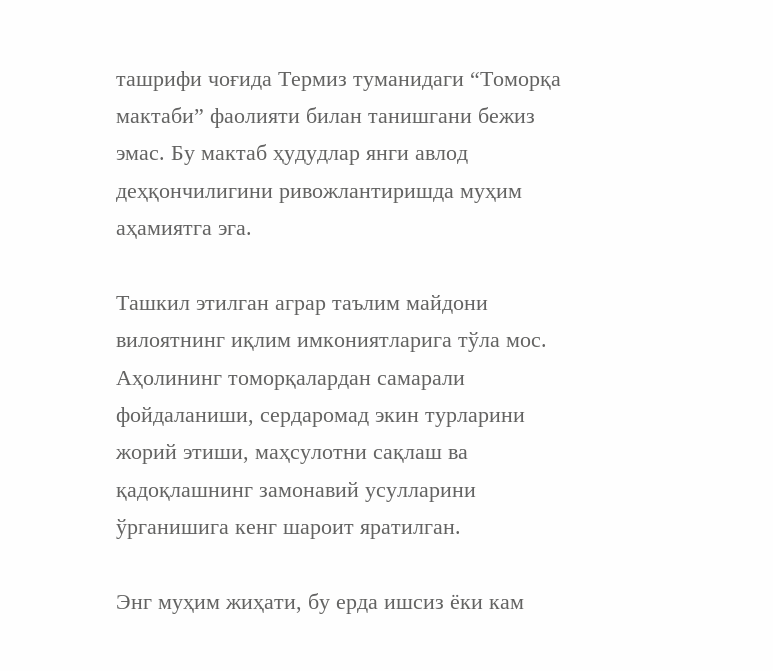ташрифи чоғида Термиз туманидаги “Томорқа мактаби” фаолияти билан танишгани бежиз эмас. Бу мактаб ҳудудлар янги авлод деҳқончилигини ривожлантиришда муҳим аҳамиятга эга.

Ташкил этилган аграр таълим майдони вилоятнинг иқлим имкониятларига тўла мос. Аҳолининг томорқалардан самарали фойдаланиши, сердаромад экин турларини жорий этиши, маҳсулотни сақлаш ва қадоқлашнинг замонавий усулларини ўрганишига кенг шароит яратилган.

Энг муҳим жиҳати, бу ерда ишсиз ёки кам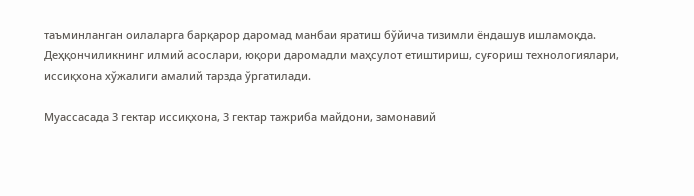таъминланган оилаларга барқарор даромад манбаи яратиш бўйича тизимли ёндашув ишламоқда. Деҳқончиликнинг илмий асослари, юқори даромадли маҳсулот етиштириш, суғориш технологиялари, иссиқхона хўжалиги амалий тарзда ўргатилади.

Муассасада 3 гектар иссиқхона, 3 гектар тажриба майдони, замонавий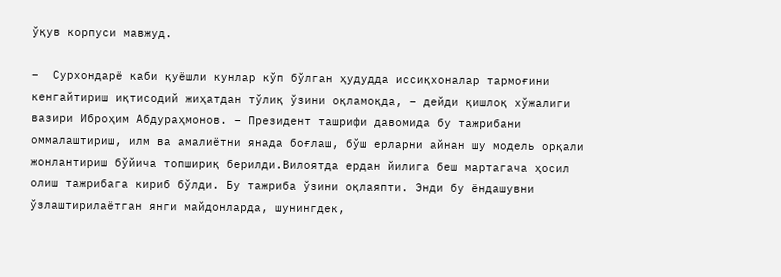ўқув корпуси мавжуд.

–  Сурхондарё каби қуёшли кунлар кўп бўлган ҳудудда иссиқхоналар тармоғини кенгайтириш иқтисодий жиҳатдан тўлиқ ўзини оқламоқда, – дейди қишлоқ хўжалиги вазири Иброҳим Абдураҳмонов. – Президент ташрифи давомида бу тажрибани оммалаштириш, илм ва амалиётни янада боғлаш, бўш ерларни айнан шу модель орқали жонлантириш бўйича топшириқ берилди.Вилоятда ердан йилига беш мартагача ҳосил олиш тажрибага кириб бўлди. Бу тажриба ўзини оқлаяпти. Энди бу ёндашувни ўзлаштирилаётган янги майдонларда, шунингдек,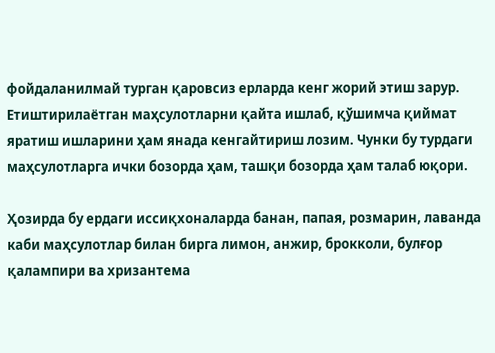фойдаланилмай турган қаровсиз ерларда кенг жорий этиш зарур. Етиштирилаётган маҳсулотларни қайта ишлаб, қўшимча қиймат яратиш ишларини ҳам янада кенгайтириш лозим. Чунки бу турдаги маҳсулотларга ички бозорда ҳам, ташқи бозорда ҳам талаб юқори.

Ҳозирда бу ердаги иссиқхоналарда банан, папая, розмарин, лаванда каби маҳсулотлар билан бирга лимон, анжир, брокколи, булғор қалампири ва хризантема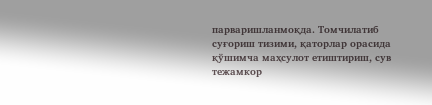парваришланмоқда. Томчилатиб суғориш тизими, қаторлар орасида қўшимча маҳсулот етиштириш, сув тежамкор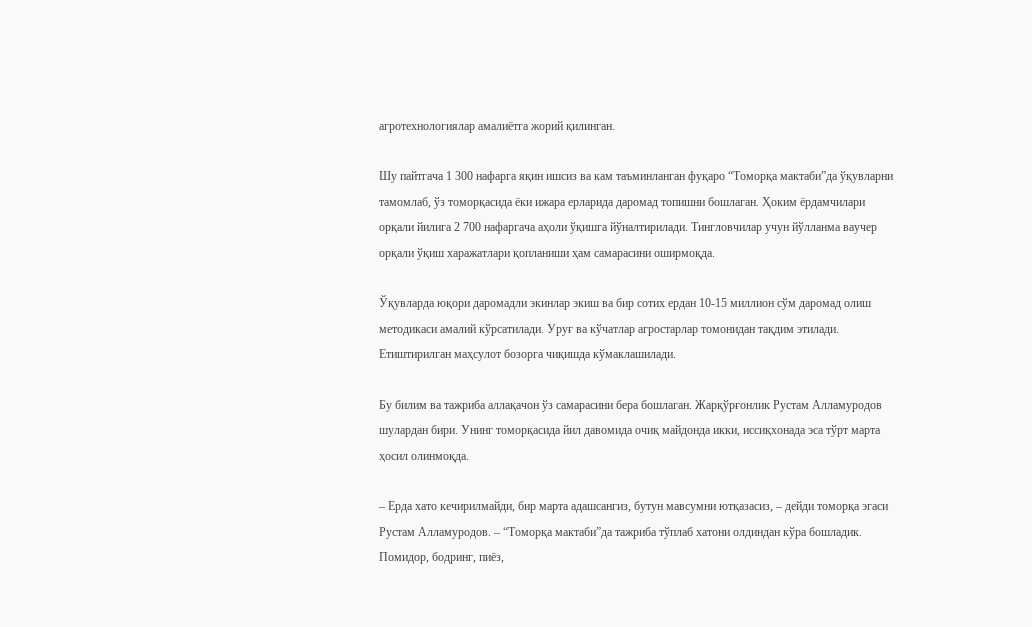агротехнологиялар амалиётга жорий қилинган.

Шу пайтгача 1 300 нафарга яқин ишсиз ва кам таъминланган фуқаро “Томорқа мактаби”да ўқувларни тамомлаб, ўз томорқасида ёки ижара ерларида даромад топишни бошлаган. Ҳоким ёрдамчилари орқали йилига 2 700 нафаргача аҳоли ўқишга йўналтирилади. Тингловчилар учун йўлланма ваучер орқали ўқиш харажатлари қопланиши ҳам самарасини оширмоқда.

Ўқувларда юқори даромадли экинлар экиш ва бир сотих ердан 10-15 миллион сўм даромад олиш методикаси амалий кўрсатилади. Уруғ ва кўчатлар агростарлар томонидан тақдим этилади. Етиштирилган маҳсулот бозорга чиқишда кўмаклашилади.

Бу билим ва тажриба аллақачон ўз самарасини бера бошлаган. Жарқўрғонлик Рустам Алламуродов шулардан бири. Унинг томорқасида йил давомида очиқ майдонда икки, иссиқхонада эса тўрт марта ҳосил олинмоқда.

– Ерда хато кечирилмайди, бир марта адашсангиз, бутун мавсумни ютқазасиз, – дейди томорқа эгаси Рустам Алламуродов. – “Томорқа мактаби”да тажриба тўплаб хатони олдиндан кўра бошладик. Помидор, бодринг, пиёз,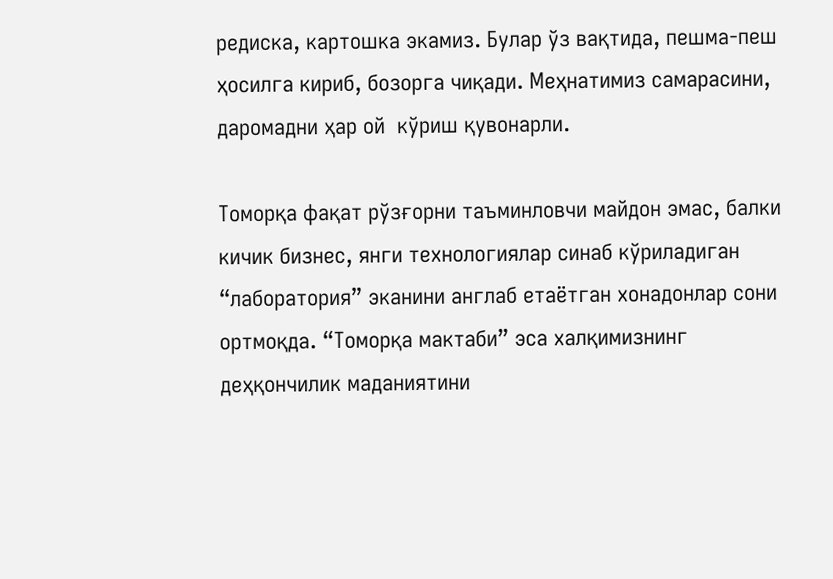редиска, картошка экамиз. Булар ўз вақтида, пешма-пеш ҳосилга кириб, бозорга чиқади. Меҳнатимиз самарасини, даромадни ҳар ой  кўриш қувонарли.

Томорқа фақат рўзғорни таъминловчи майдон эмас, балки кичик бизнес, янги технологиялар синаб кўриладиган “лаборатория” эканини англаб етаётган хонадонлар сони ортмоқда. “Томорқа мактаби” эса халқимизнинг деҳқончилик маданиятини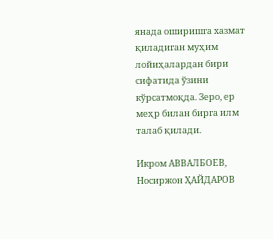янада оширишга хазмат қиладиган муҳим лойиҳалардан бири сифатида ўзини кўрсатмоқда. Зеро, ер меҳр билан бирга илм талаб қилади.

Икром АВВАЛБОЕВ,
Носиржон ҲАЙДАРОВ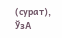(сурат),
ЎзА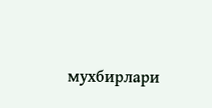мухбирлари